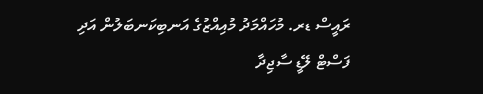ރައީސް ޑރ. މުހައްމަދު މުއިއްޒުގެ އަނބިކަނބަލުން އަދި ފަސްޓް ލޭޑީ ސާޖިދާ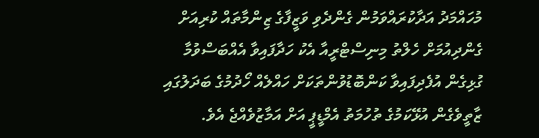މުހައްމަދު އަދާކުރައްވަމުން ގެންދެވި ވަޒީފާގެ ޒިންމާތައް ކުރިއަށް ގެންދިއުމަށް ހެލްތު މިނިސްޓްރީއާ އެކު ހަދާފައިވާ އެއްބަސްވުމާ ގުޅިގެން އުފެދިފައިވާ ކަންބޮޑުވުންތަކަށް ހައްލެއް ހޯދުމުގެ ބަދަލުގައި ޒާތީވެގެން އުޅޭކަމުގެ ތުހުމަތު އެމްޑީޕީ އަށް އަމާޒުވެއްޖެ އެވެ.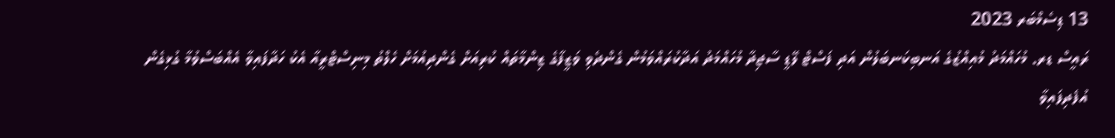13 ޑިސެމްބަރ 2023
ރައީސް ޑރ. މުހައްމަދު މުއިއްޒުގެ އަނބިކަނބަލުން އަދި ފަސްޓް ލޭޑީ ސާޖިދާ މުހައްމަދު އަދާކުރައްވަމުން ގެންދެވި ވަޒީފާގެ ޒިންމާތައް ކުރިއަށް ގެންދިއުމަށް ހެލްތު މިނިސްޓްރީއާ އެކު ހަދާފައިވާ އެއްބަސްވުމާ ގުޅިގެން އުފެދިފައިވާ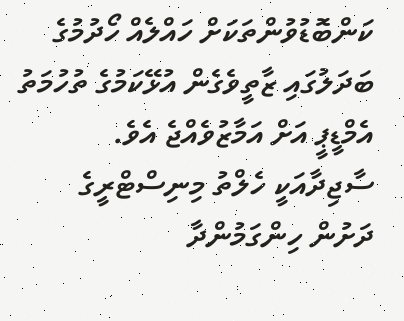ކަންބޮޑުވުންތަކަށް ހައްލެއް ހޯދުމުގެ ބަދަލުގައި ޒާތީވެގެން އުޅޭކަމުގެ ތުހުމަތު އެމްޑީޕީ އަށް އަމާޒުވެއްޖެ އެވެ.
ސާޖިދާއަކީ ހެލްތު މިނިސްޓްރީގެ ދަށުން ހިންގަމުންދާ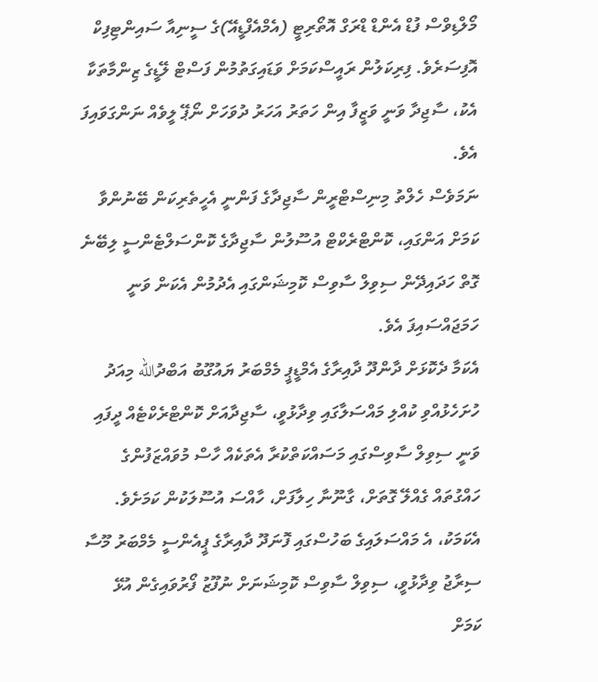މޯލްޑިވްސް ފުޑް އެންޑް ޑްރަގް އޮތޯރިޓީ (އެމްއެފްޑީއޭ)ގެ ސީނިއާ ސައިންޓިފިކް އޮފިސަރެވެ. ފިރިކަލުން ރައީސްކަމަށް ވަޑައިގަތުމުން ފަސްޓް ލޭޑީގެ ޒިންމާތަކާ އެކު، ސާޖިދާ ވަނީ ވަޒީފާ އިން ހަތަރު އަހަރު ދުވަހަށް ނޯޕޭ ލީވެއް ނަންގަވައިފަ އެވެ.
ނަމަވެސް ހެލްތު މިނިސްޓްރީން ސާޖިދާގެ ފަންނީ އެހީތެރިކަން ބޭނުންވާ ކަމަށް އަންގައި، ކޮންޓްރެކްޓް އުސޫލުން ސާޖިދާގެ ކޮންސަލްޓެންސީ ލިބޭނެ ގޮތް ހަދައިދޭން ސިވިލް ސާވިސް ކޮމިޝަންގައި އެދުމުން އެކަން ވަނީ ހަމަޖައްސައިފަ އެވެ.
އެކަމާ ދެކޮޅަށް ދާންދޫ ދާއިރާގެ އެމްޑީޕީ މެމްބަރު ޔައުގޫބު އަބްދުالله މިއަދު ހުށަހެޅުއްވި ކުއްލި މައްސަލާގައި ވިދާޅުވީ، ސާޖިދާއަށް ކޮންޓްރެކްޓެއް ދީފައި ވަނީ ސިވިލް ސާވިސްގައި މަސައްކަތްކުރާ އެތަކެއް ހާސް މުވައްޒަފުންގެ ހައްގުތައް ގެއްލޭ ގޮތަށް، ގާނޫނާ ހިލާފަށް، ހާއްސަ އުސޫލަކުން ކަމަށެވެ.
އެކަމަކު، އެ މައްސަލައިގެ ބަހުސްގައި ފޮނަދޫ ދާއިރާގެ ޕީއެންސީ މެމްބަރު މޫސާ ސިރާޖު ވިދާޅުވީ، ސިވިލް ސާވިސް ކޮމިޝަނަށް ނުފޫޒު ފޯރުވައިގެން އުޅޭ ކަމަށް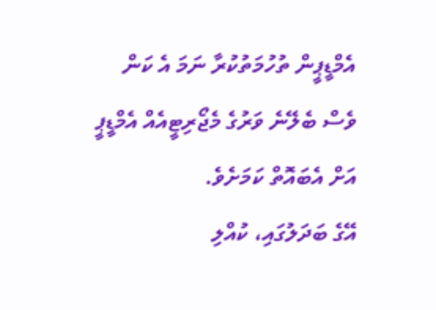އެމްޑީޕީން ތުހުމަތުކުރާ ނަމަ އެ ކަން ވެސް ބެލޭނެ ވަރުގެ މެޖޯރިޓީއެއް އެމްޑީޕީ އަށް އެބައޮތް ކަމަށެވެ.
އޭގެ ބަދަލުގައި، ކުއްލި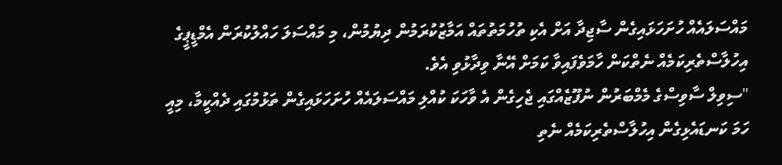މައްސަލައެއް ހުށަހަޅައިގެން ސާޖިދާ އަށް އެކި ތުހުމަތުތައް އަމާޒުކުރަމުން ދިޔުމުން، މި މައްސަލަ ހައްލުކުރަން އެމްޑީޕީގެ އިހުލާސްތެރިކަމެއް ނެތްކަން ހާމަވެފައިވާ ކަމަށް އޭނާ ވިދާޅުވި އެވެ.
"ސިވިލް ސާވިސްގެ މެމްބަރުން ނުފޫޒެއްގައި ޖެހިގެން އެ ވާހަކަ ކުއްލި މައްސަލައެއް ހުށަހަޅައިގެން ތަޅުމުގައި ދެއްކީމާ، މިއީ ހަމަ ކަނޑައެޅިގެން އިހުލާސްތެރިކަމެއް ނެތި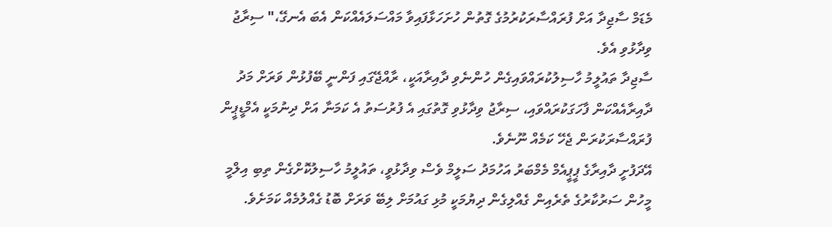މެޑަމް ސާޖިދާ އަށް ފުރައްސާރަކުރުމުގެ ގޮތުން ހުށަހަޅާފައިވާ މައްސަލައެއްކަން އެބަ އެނގޭ،" ސިރާޖު ވިދާޅުވި އެވެ.
ސާޖިދާ ތައުލީމު ހާސިލުކުރައްވައިގެން ހުންނެވި ދާއިރާއަކީ، ރާއްޖޭގައި ފަންނީ ބޭފުޅުން ވަރަށް މަދު ދާއިރާއެއްކަން ފާހަގަކުރައްވައި، ސިރާޖު ވިދާޅުވި ގޮތުގައި އެ ފުރުސަތު އެ ކަމަނާ އަށް ދިނުމަކީ އެމްޑީޕީން ފުރައްސާރަކުރަން ޖެހޭ ކަމެއް ނޫނެވެ.
އޭދަފުށީ ދާއިރާގެ ޕީޕީއެމް މެމްބަރު އަހުމަދު ސަލީމް ވެސް ވިދާޅުވީ، ތައުލީމު ހާސިލުކޮށްގެން ތިބި އިލްމީ މީހުން ސަރުކާރުގެ ތެރެއިން ގެއްލިގެން ދިޔުމަކީ މުޅި ގައުމަށް ލިބޭ ވަރަށް ބޮޑު ގެއްލުމެއް ކަމަށެވެ.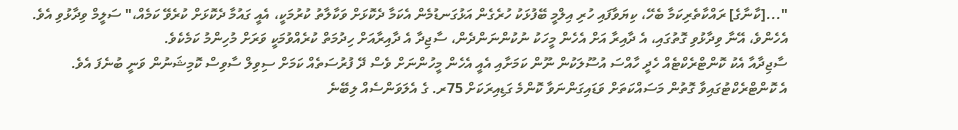"...[ކާނާގެ] ރައްކާތެރިކަމާ ބެހޭ، ކިޔަވާފައި ހުރި އިލްމީ ބޭފުޅަކު ހުރެގެން އަޅުގަނޑުމެން އެކަމާ ދެކޮޅަށް ވަކާލާތު ކުރުމަކީ، އެއީ ގައުމާ ދެކޮޅަށް ކުރެވޭ ކަމެއް،" ސަލީމް ވިދާޅުވި އެވެ.
އެހެންވެ، އޭނާ ވިދާޅުވި ގޮތުގައި، އެ ދާއިރާ އަށް އެހެން މީހަކު ނުކުންނަންދެން، ސާޖިދާ އެ ދާއިރާއަށް ހިދުމަތް ކުރެއްވުމަކީ ވަރަށް މުހިންމު ކަމެކެވެ.
ސާޖިދާއާ އެކު ކޮންޓްރެކްޓެއް ހެދީ ހާއްސަ އުސޫލަކުން ނޫން ކަމަށާއި އެއީ އެހެން މީހުންނަށް ވެސް ދޭ ފުރުސަތެއް ކަމަށް ސިވިލް ސާވިސް ކޮމިޝަނުން ވަނީ ބުނެފަ އެވެ.
އެ ކޮންޓްރެކްޓުގައިވާ ގޮތުން މަސައްކަތަށް ވަޑައިގަންނަވާ ކޮންމެ ގަޑިއިރަކަށް 75ރ. ގެ އެލަވަންސެއް ލިބޭނެ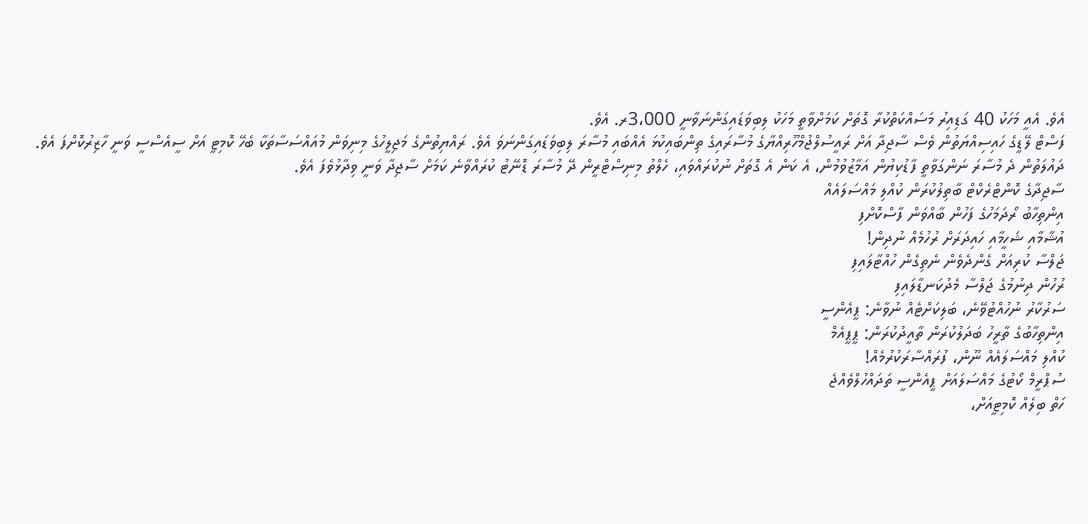އެވެ. އެއީ މަހަކު 40 ގަޑިއިރު މަސައްކަތްކުރާ ގޮތަށް ކަމަށްވާތީ މަހަކު ލިބިވަޑައިގަންނަވާނީ 3،000ރ. އެވެ.
ފަސްޓް ލޭޑީގެ ހައިސިއްޔަތުން ވެސް ސާޖިދާ އަށް ރައީސުލްޖުމްހޫރިއްޔާގެ މުސާރައިގެ ތިންބައިކުޅަ އެއްބައި މުސާރަ ލިބިވަޑައިގަންނަވަ އެވެ. ރައްޔިތުންގެ މަޖިލީހުގެ މިނިވަން މުއައްސަސާތަކާ ބެހޭ ކޮމިޓީ އަށް ސީއެސްސީ ވަނީ ހާޒިރުކޮށްފަ އެވެ.
ދައުލަތުން ދެ މުސާރަ ނަންގަވާތީ ފާޑުކިޔުން އަމާޒުވުމުން، އެ ކަން އެ ގޮތަށް ނުކުރައްވައި، ހެލްތު މިނިސްޓްރީން ދޭ މުސާރަ ޑޮނޭޓު ކުރައްވާނެ ކަމަށް ސާޖިދާ ވަނީ ވިދާޅުވެފަ އެވެ.
ސާޖިދާގެ ކޮންޓްރެކްޓް ބާތިލުކުރަން ކުއްލި މައްސަލައެއް
އިންތިހާބު ރޯދަމަހުގެ ފަހުން ބާއްވަން ފާސްކޮށްފި
އުޝާމާއި ޝަހީމާއި ހައިދަރަށް ރުހުމެއް ނުދިން!
ޖަލްސާ ކުރިއަށް ގެންދެވެން ނެތިގެން ހުއްޓާލައިފި
ރުހުން ދިނުމުގެ ޖަލްސާ މެދުކަނޑާލައިފި
ސަރުކާރު ނުހުއްޓުވޭނެ، ބަލިކަށްޓެއް ނުވާނެ: ޕީއެންސީ
އިންތިހާބުގެ ތާރީހު ބަދަލުކުރަން ތާއީދުކުރަން: ޕީޕީއެމް
ކުއްލި މައްސަލައެއް ނޫން، ފުރައްސާރަކުރުމެއް!
ސުޕްރީމް ކޯޓުގެ މައްސަލައަށް ޕީއެންސީ ތަދައްހުލްވެއްޖެ
ހަތް ބިލެއް ކޮމިޓީއަށް،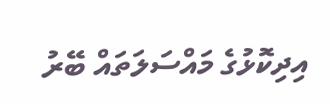އިދިކޮޅުގެ މައްސަލަތައް ބޭރު